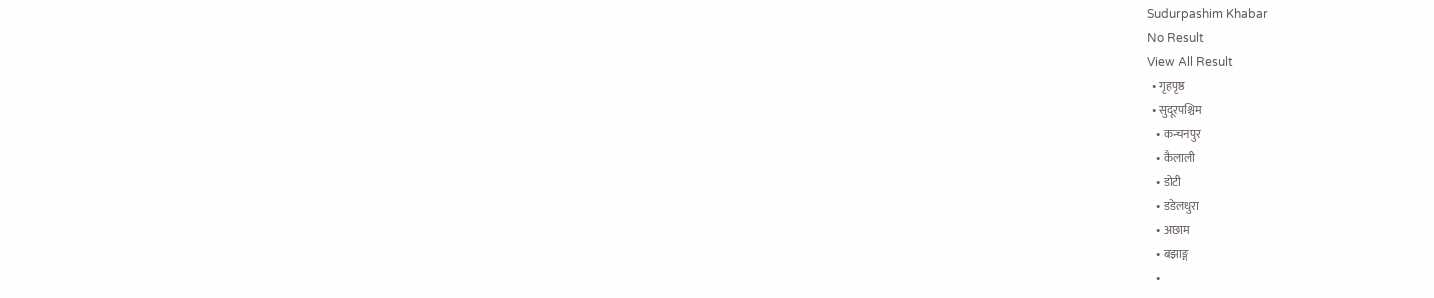Sudurpashim Khabar
No Result
View All Result
  • गृहपृष्ठ
  • सुदूरपश्चिम
    • कन्चनपुर
    • कैलाली
    • डोटी
    • डडेलधुरा
    • अछाम
    • बझाङ्ग
    •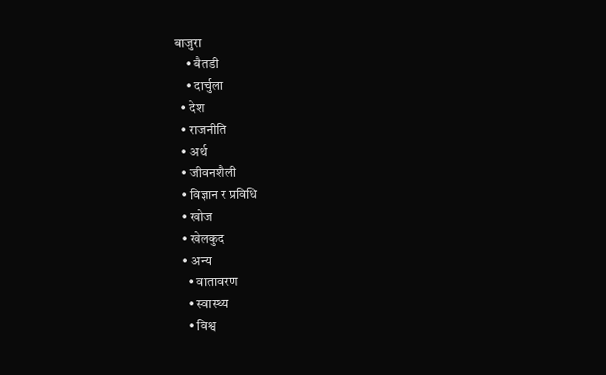बाजुरा
    • बैतडी
    • दार्चुला
  • देश
  • राजनीति
  • अर्थ
  • जीवनशैली
  • विज्ञान र प्रविधि
  • खोज
  • खेलकुद
  • अन्य
    • वातावरण
    • स्वास्थ्य
    • विश्व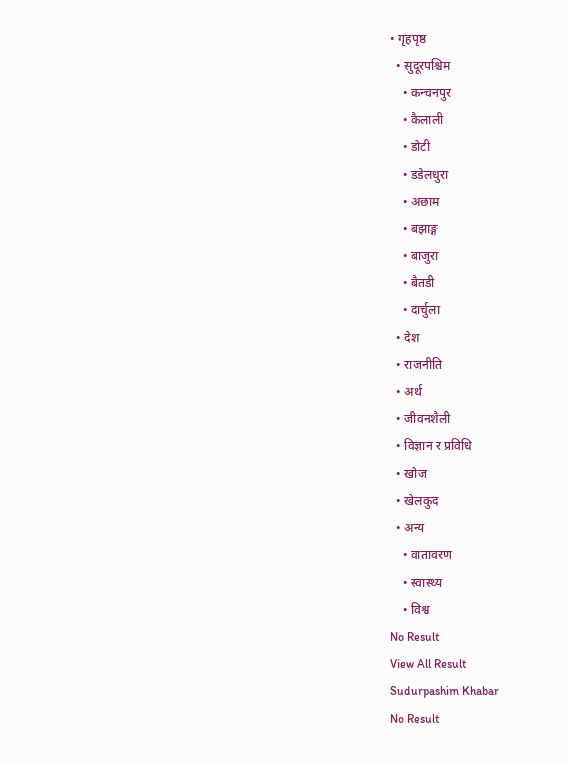• गृहपृष्ठ
  • सुदूरपश्चिम
    • कन्चनपुर
    • कैलाली
    • डोटी
    • डडेलधुरा
    • अछाम
    • बझाङ्ग
    • बाजुरा
    • बैतडी
    • दार्चुला
  • देश
  • राजनीति
  • अर्थ
  • जीवनशैली
  • विज्ञान र प्रविधि
  • खोज
  • खेलकुद
  • अन्य
    • वातावरण
    • स्वास्थ्य
    • विश्व
No Result
View All Result
Sudurpashim Khabar
No Result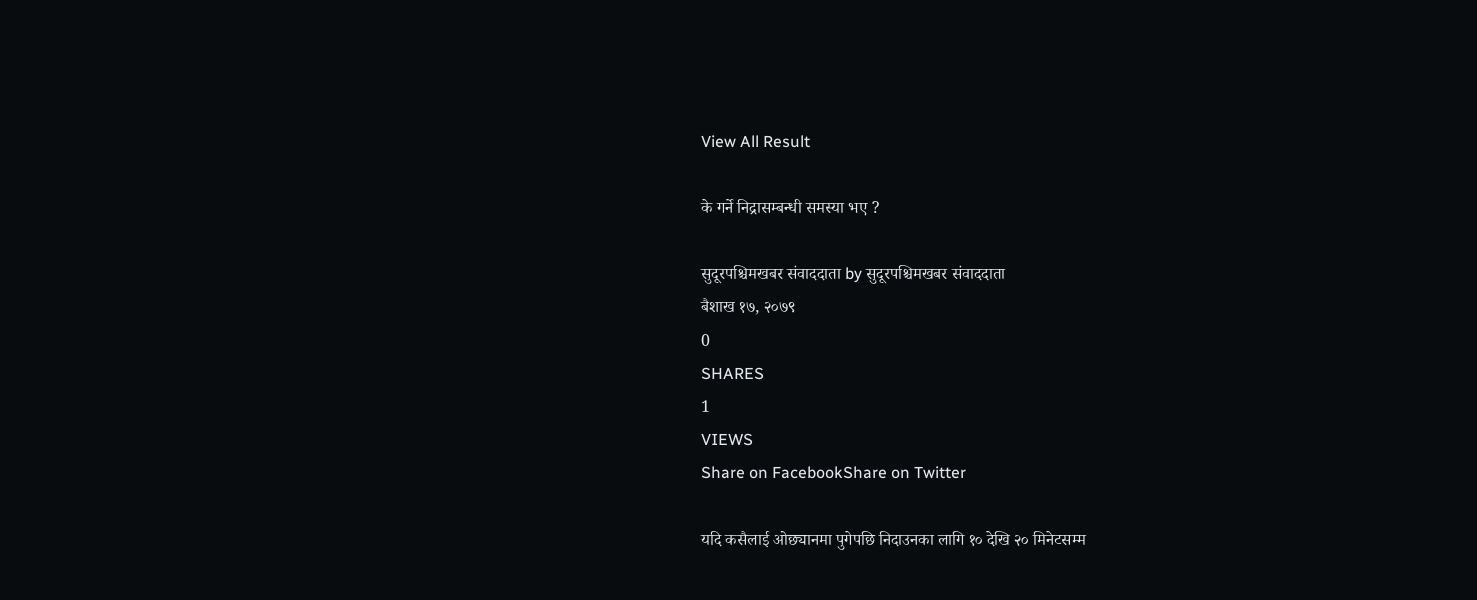View All Result

के गर्ने निद्रासम्बन्धी समस्या भए ?

सुदूरपश्चिमखबर संवाददाता by सुदूरपश्चिमखबर संवाददाता
बैशाख १७, २०७९
0
SHARES
1
VIEWS
Share on FacebookShare on Twitter

यदि कसैलाई ओछ्यानमा पुगेपछि निदाउनका लागि १० देखि २० मिनेटसम्म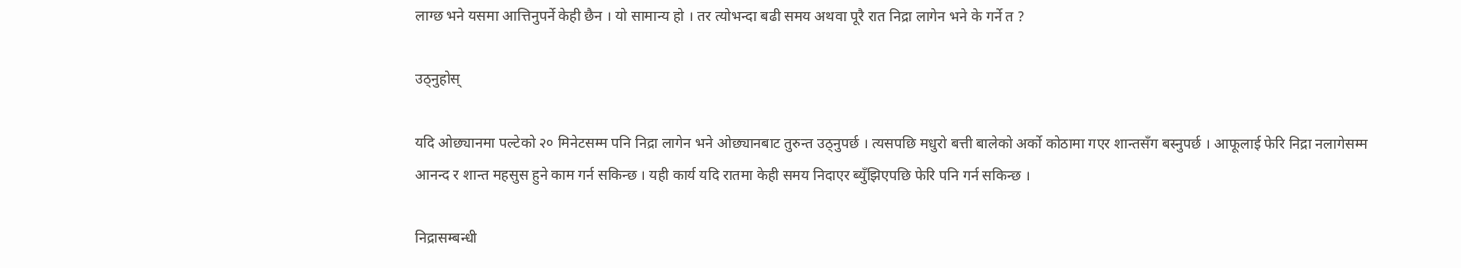लाग्छ भने यसमा आत्तिनुपर्ने केही छैन । यो सामान्य हो । तर त्योभन्दा बढी समय अथवा पूरै रात निद्रा लागेन भने के गर्ने त ?

उठ्नुहोस्

यदि ओछ्यानमा पल्टेको २० मिनेटसम्म पनि निद्रा लागेन भने ओछ्यानबाट तुरुन्त उठ्नुपर्छ । त्यसपछि मधुरो बत्ती बालेको अर्को कोठामा गएर शान्तसँग बस्नुपर्छ । आफूलाई फेरि निद्रा नलागेसम्म आनन्द र शान्त महसुस हुने काम गर्न सकिन्छ । यही कार्य यदि रातमा केही समय निदाएर ब्युँझिएपछि फेरि पनि गर्न सकिन्छ ।

निद्रासम्बन्धी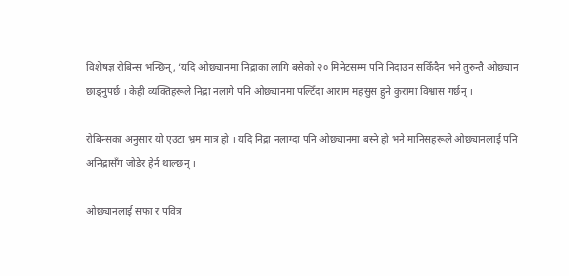विशेषज्ञ रोबिन्स भन्छिन्, ‘यदि ओछ्यानमा निद्राका लागि बसेको २० मिनेटसम्म पनि निदाउन सकिँदैन भने तुरुन्तै ओछ्यान छाड्नुपर्छ । केही व्यक्तिहरूले निद्रा नलागे पनि ओछ्यानमा पल्टिँदा आराम महसुस हुने कुरामा विश्वास गर्छन् ।

रोबिन्सका अनुसार यो एउटा भ्रम मात्र हो । यदि निद्रा नलाग्दा पनि ओछ्यानमा बस्ने हो भने मानिसहरूले ओछ्यानलाई पनि अनिद्रासँग जोडेर हेर्न थाल्छन् ।

ओछ्यानलाई सफा र पवित्र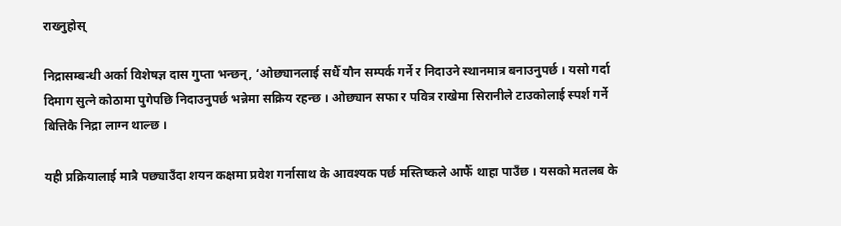राख्नुहोस्

निद्रासम्बन्धी अर्का विशेषज्ञ दास गुप्ता भन्छन्, ‘ओछ्यानलाई सधैँ यौन सम्पर्क गर्ने र निदाउने स्थानमात्र बनाउनुपर्छ । यसो गर्दा दिमाग सुत्ने कोठामा पुगेपछि निदाउनुपर्छ भन्नेमा सक्रिय रहन्छ । ओछ्यान सफा र पवित्र राखेमा सिरानीले टाउकोलाई स्पर्श गर्ने बित्तिकै निद्रा लाग्न थाल्छ ।

यही प्रक्रियालाई मात्रै पछ्याउँदा शयन कक्षमा प्रवेश गर्नासाथ के आवश्यक पर्छ मस्तिष्कले आफैँ थाहा पाउँछ । यसको मतलब के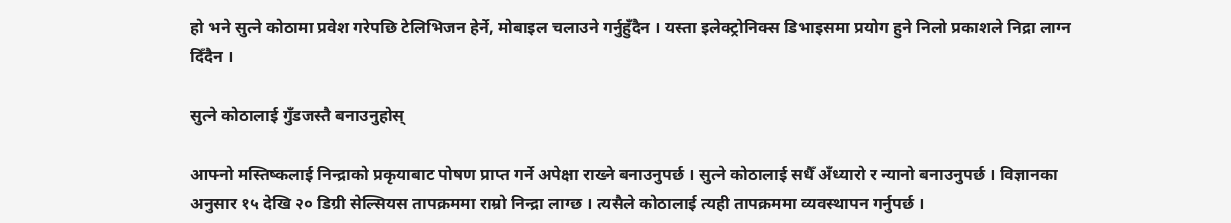हो भने सुत्ने कोठामा प्रवेश गरेपछि टेलिभिजन हेर्ने, मोबाइल चलाउने गर्नुहुँदैन । यस्ता इलेक्ट्रोनिक्स डिभाइसमा प्रयोग हुने निलो प्रकाशले निद्रा लाग्न दिँदैन ।

सुत्ने कोठालाई गुँडजस्तै बनाउनुहोस्

आफ्नो मस्तिष्कलाई निन्द्राको प्रकृयाबाट पोषण प्राप्त गर्ने अपेक्षा राख्ने बनाउनुपर्छ । सुत्ने कोठालाई सधैँ अँध्यारो र न्यानो बनाउनुपर्छ । विज्ञानका अनुसार १५ देखि २० डिग्री सेल्सियस तापक्रममा राम्रो निन्द्रा लाग्छ । त्यसैले कोठालाई त्यही तापक्रममा व्यवस्थापन गर्नुपर्छ ।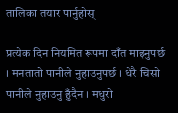तालिका तयार पार्नुहोस्

प्रत्येक दिन नियमित रूपमा दाँत माझ्नुपर्छ । मनतातो पानीले नुहाउनुपर्छ । धेरै चिसो पानीले नुहाउनु हुँदैन । मधुरो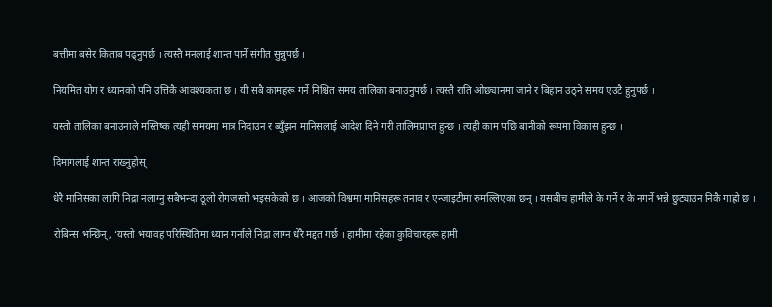बत्तीमा बसेर किताब पढ्नुपर्छ । त्यस्तै मनलाई शान्त पार्ने संगीत सुन्नुपर्छ ।

नियमित योग र ध्यानको पनि उत्तिकै आवश्यकता छ । यी सबै कामहरू गर्ने निश्चित समय तालिका बनाउनुपर्छ । त्यस्तै राति ओछ्यानमा जाने र बिहान उठ्ने समय एउटै हुनुपर्छ ।

यस्तो तालिका बनाउनाले मस्तिष्क त्यही समयमा मात्र निदाउन र ब्युँझन मानिसलाई आदेश दिने गरी तालिमप्राप्त हुन्छ । त्यही काम पछि बानीको रूपमा विकास हुन्छ ।

दिमागलाई शान्त राख्नुहोस्

धेरै मानिसका लागि निद्रा नलाग्नु सबैभन्दा ठूलो रोगजस्तो भइसकेको छ । आजको विश्वमा मानिसहरू तनाव र एन्जाइटीमा रुमल्लिएका छन् । यसबीच हामीले के गर्ने र के नगर्ने भन्ने छुट्याउन निकै गाह्रो छ ।

रोबिन्स भन्छिन्, ‘यस्तो भयावह परिस्थितिमा ध्यान गर्नाले निद्रा लाग्न धेरै मद्दत गर्छ । हामीमा रहेका कुविचारहरू हामी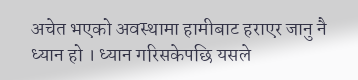अचेत भएको अवस्थामा हामीबाट हराएर जानु नै ध्यान हो । ध्यान गरिसकेपछि यसले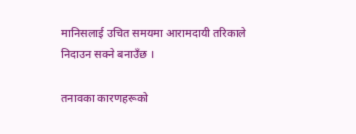मानिसलाई उचित समयमा आरामदायी तरिकाले निदाउन सक्ने बनाउँछ ।

तनावका कारणहरूको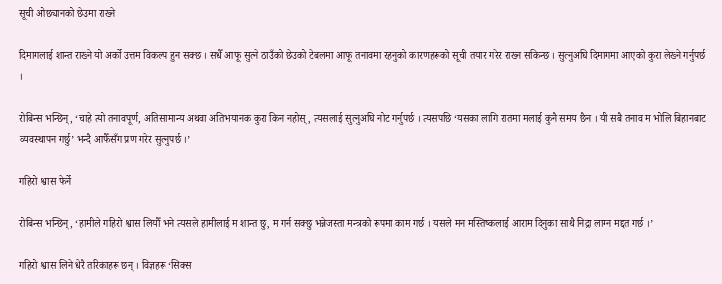सूची ओछ्यानको छेउमा राख्ने

दिमागलाई शान्त राख्ने यो अर्को उत्तम विकल्प हुन सक्छ । सधैँ आफू सुत्ने ठाउँको छेउको टेबलमा आफू तनावमा रहनुको कारणहरूको सूची तयार गरेर राख्न सकिन्छ । सुत्नुअघि दिमागमा आएको कुरा लेख्ने गर्नुपर्छ ।

रोबिन्स भन्छिन्, ‘चाहे त्यो तनावपूर्ण, अतिसामान्य अथवा अतिभयानक कुरा किन नहोस्‚ त्यसलाई सुत्नुअघि नोट गर्नुपर्छ । त्यसपछि ‘यसका लागि रातमा मलाई कुनै समय छैन । यी सबै तनाव म भोलि बिहानबाट व्यवस्थापन गर्छु’ भन्दै आफैँसँग प्रण गरेर सुत्नुपर्छ ।’

गहिरो श्वास फेर्ने

रोबिन्स भन्छिन्, ‘हामीले गहिरो श्वास लियौँ भने त्यसले हामीलाई म शान्त छु‚ म गर्न सक्छु भन्नेजस्ता मन्त्रको रूपमा काम गर्छ । यसले मन मस्तिष्कलाई आराम दिनुका साथै निद्रा लाग्न मद्दत गर्छ ।’

गहिरो श्वास लिने धेरै तरिकाहरू छन् । विज्ञहरू ‘सिक्स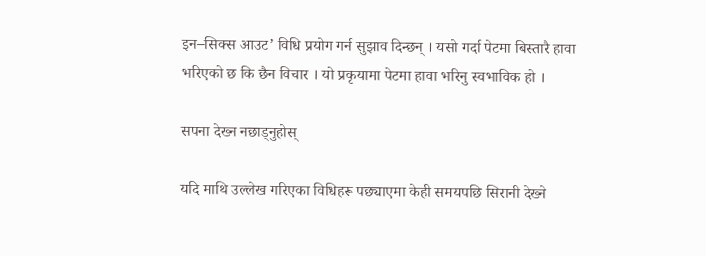इन–सिक्स आउट’ विधि प्रयोग गर्न सुझाव दिन्छन् । यसो गर्दा पेटमा बिस्तारै हावा भरिएको छ कि छैन विचार । यो प्रकृयामा पेटमा हावा भरिनु स्वभाविक हो ।

सपना देख्न नछाड्नुहोस्

यदि माथि उल्लेख गरिएका विधिहरू पछ्याएमा केही समयपछि सिरानी देख्ने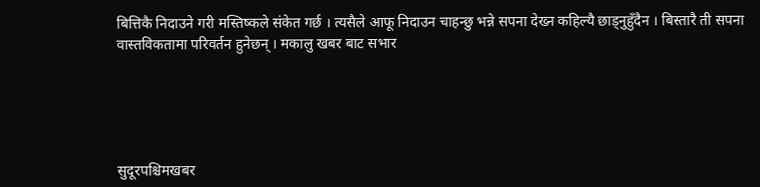बित्तिकै निदाउने गरी मस्तिष्कले संकेत गर्छ । त्यसैले आफू निदाउन चाहन्छु भन्ने सपना देख्न कहिल्यै छाड्नुहुँदैन । बिस्तारै ती सपना वास्तविकतामा परिवर्तन हुनेछन् । मकालु खबर बाट सभार





सुदूरपश्चिमखबर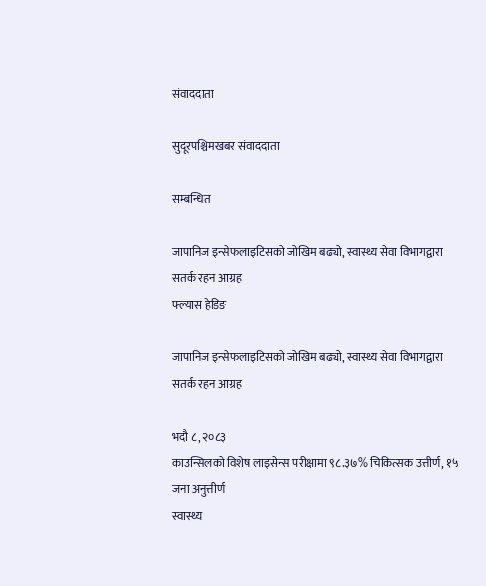संवाददाता

सुदूरपश्चिमखबर संवाददाता

सम्बन्धित

जापानिज इन्सेफलाइटिसको जोखिम बढ्यो, स्वास्थ्य सेवा विभागद्वारा सतर्क रहन आग्रह
फ्ल्यास हेडिङ

जापानिज इन्सेफलाइटिसको जोखिम बढ्यो, स्वास्थ्य सेवा विभागद्वारा सतर्क रहन आग्रह

भदौ ८, २०८३
काउन्सिलको विशेष लाइसेन्स परीक्षामा ९८.३७% चिकित्सक उत्तीर्ण, १५ जना अनुत्तीर्ण
स्वास्थ्य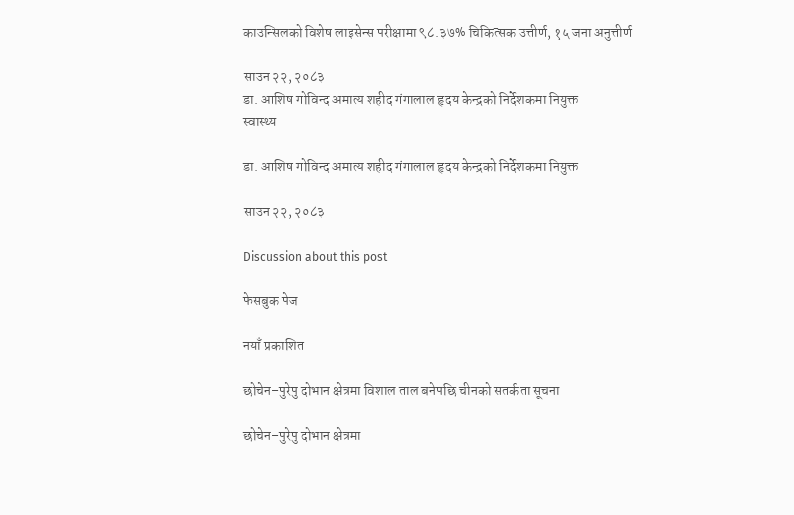काउन्सिलको विशेष लाइसेन्स परीक्षामा ९८.३७% चिकित्सक उत्तीर्ण, १५ जना अनुत्तीर्ण

साउन २२, २०८३
डा. आशिष गोविन्द अमात्य शहीद गंगालाल हृदय केन्द्रको निर्देशकमा नियुक्त
स्वास्थ्य

डा. आशिष गोविन्द अमात्य शहीद गंगालाल हृदय केन्द्रको निर्देशकमा नियुक्त

साउन २२, २०८३

Discussion about this post

फेसबुक पेज

नयाँ प्रकाशित

छोचेन–पुरेपु दोभान क्षेत्रमा विशाल ताल बनेपछि चीनको सतर्कता सूचना

छोचेन–पुरेपु दोभान क्षेत्रमा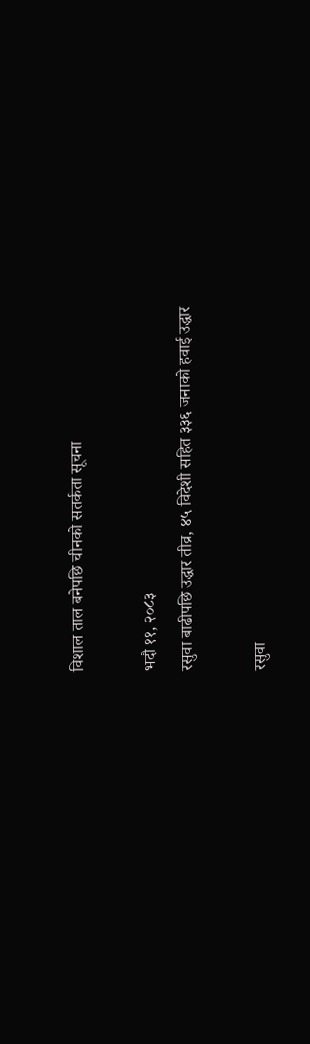विशाल ताल बनेपछि चीनको सतर्कता सूचना

भदौ ११, २०८३
रसुवा बाढीपछि उद्धार तीव्र, ४५ विदेशी सहित ३३६ जनाको हवाई उद्धार

रसुवा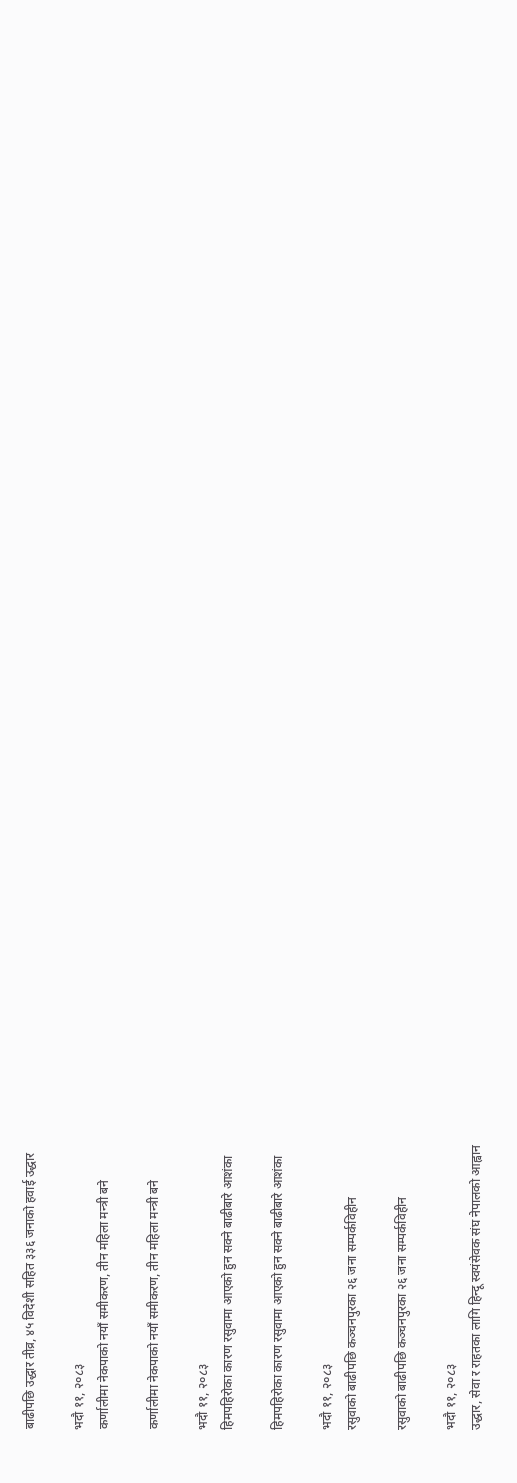बाढीपछि उद्धार तीव्र, ४५ विदेशी सहित ३३६ जनाको हवाई उद्धार

भदौ ११, २०८३
कर्णालीमा नेकपाको नयाँ समीकरण, तीन महिला मन्त्री बने

कर्णालीमा नेकपाको नयाँ समीकरण, तीन महिला मन्त्री बने

भदौ ११, २०८३
हिमपहिरोका कारण रसुवामा आएको हुन सक्ने बाढीबारे आशंका

हिमपहिरोका कारण रसुवामा आएको हुन सक्ने बाढीबारे आशंका

भदौ ११, २०८३
रसुवाको बाढीपछि कञ्चनपुरका २६ जना सम्पर्कविहीन

रसुवाको बाढीपछि कञ्चनपुरका २६ जना सम्पर्कविहीन

भदौ ११, २०८३
उद्धार, सेवा र राहतका लागि हिन्दू स्वयंसेवक संघ नेपालको आह्वान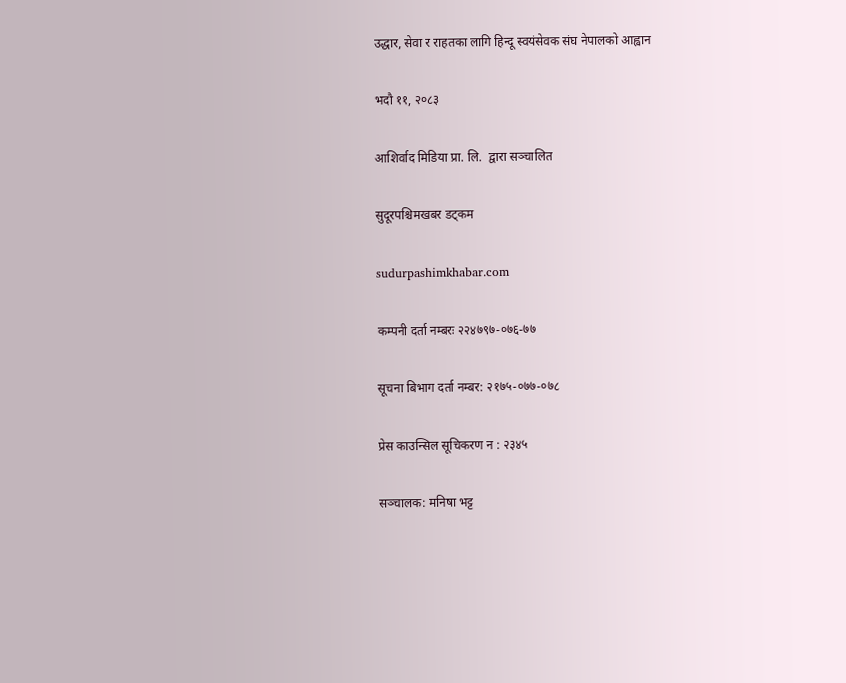उद्धार, सेवा र राहतका लागि हिन्दू स्वयंसेवक संघ नेपालको आह्वान

भदौ ११, २०८३

आशिर्वाद मिडिया प्रा. लि.  द्वारा सञ्चालित

सुदूरपश्चिमखबर डट्कम

sudurpashimkhabar.com

कम्पनी दर्ता नम्बरः २२४७९७-०७६-७७

सूचना बिभाग दर्ता नम्बर: २१७५-०७७-०७८

प्रेस काउन्सिल सूचिकरण न : २३४५

सञ्चालक: मनिषा भट्ट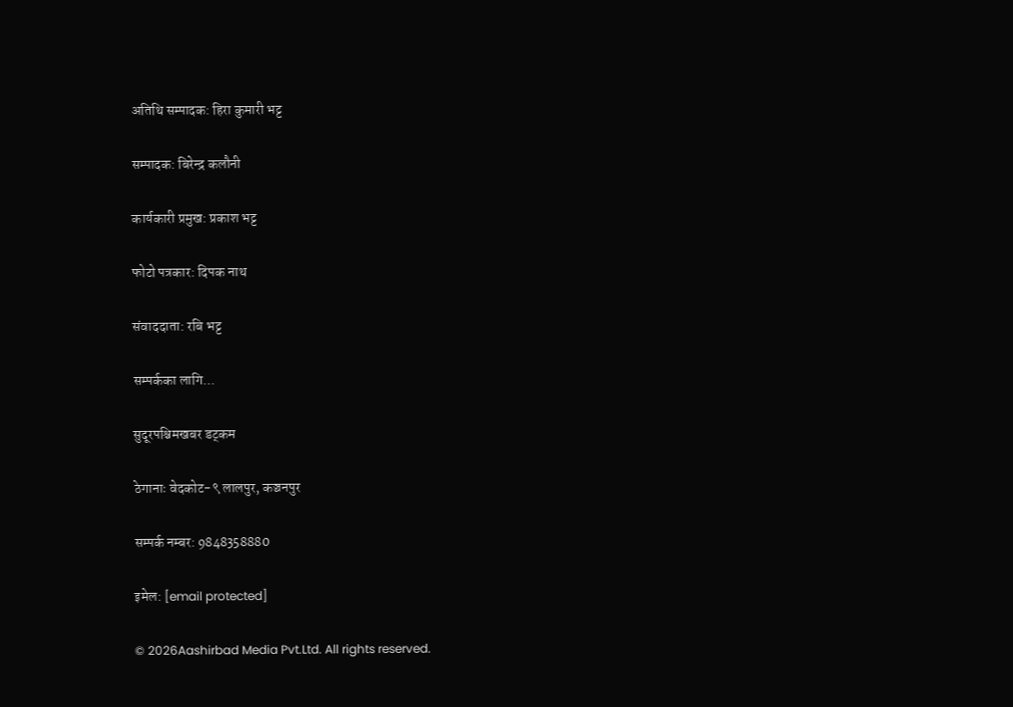अतिथि सम्पादक: हिरा कुमारी भट्ट

सम्पादक: बिरेन्द्र कलौनी

कार्यकारी प्रमुख: प्रकाश भट्ट

फोटो पत्रकार: दिपक नाथ

संवाददाता: रबि भट्ट

सम्पर्कका लागि...

सुदूरपश्चिमखबर डट्कम

ठेगानाः वेदकोट-९ लालपुर, कञ्चनपुर

सम्पर्क नम्बर: 9848358880

इमेल: [email protected]

© 2026Aashirbad Media Pvt.Ltd. All rights reserved.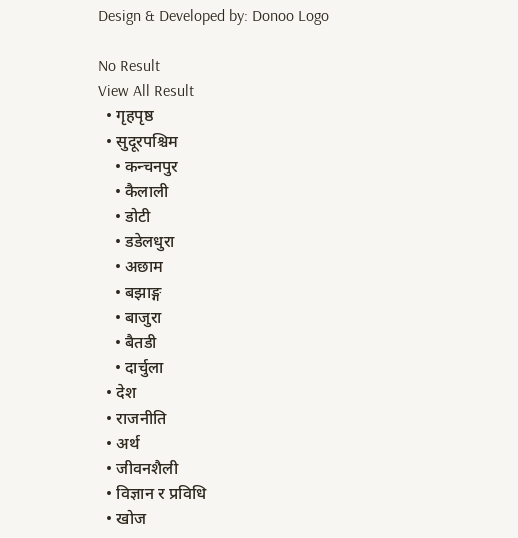Design & Developed by: Donoo Logo

No Result
View All Result
  • गृहपृष्ठ
  • सुदूरपश्चिम
    • कन्चनपुर
    • कैलाली
    • डोटी
    • डडेलधुरा
    • अछाम
    • बझाङ्ग
    • बाजुरा
    • बैतडी
    • दार्चुला
  • देश
  • राजनीति
  • अर्थ
  • जीवनशैली
  • विज्ञान र प्रविधि
  • खोज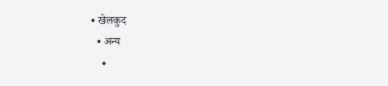• खेलकुद
  • अन्य
    •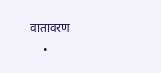वातावरण
    •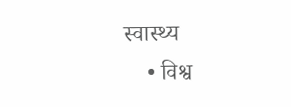स्वास्थ्य
    • विश्व